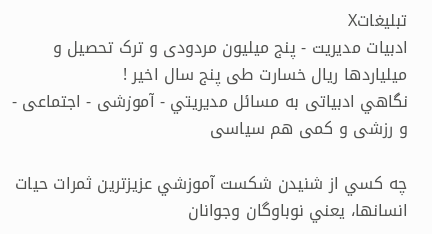تبليغاتX
ادبيات مديريت - پنج میلیون مردودی و ترک تحصیل و میلیاردها ریال خسارت طی پنج سال اخیر !
نگاهي ادبیاتی به مسائل مديريتي - آموزشی - اجتماعی - و رزشی و کمی هم سیاسی

چه كسي از شنيدن شكست آموزشي عزيزترين ثمرات حيات انسانها، يعني نوباوگان وجوانان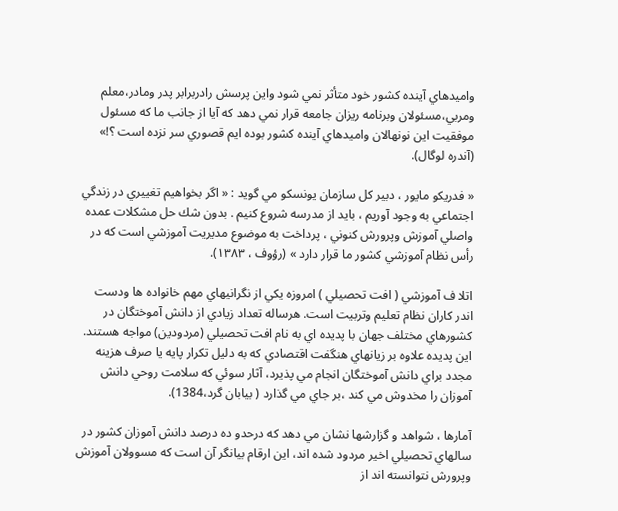واميدهاي آينده كشور خود متأثر نمي شود واين پرسش رادربرابر پدر ومادر،معلم ومربي،مسئولان وبرنامه ريزان جامعه قرار نمي دهد كه آيا از جانب ما كه مسئول موفقيت اين نونهالان واميدهاي آينده كشور بوده ايم قصوري سر نزده است ؟!» (آندره لوگال).

« فدريكو مايور ، دبير كل سازمان يونسكو مي گويد : « اگر بخواهيم تغييري در زندگي اجتماعي به وجود آوريم ، بايد از مدرسه شروع كنيم . بدون شك حل مشكلات عمده واصلي آموزش وپرورش كنوني ، پرداخت به موضوع مديريت آموزشي است كه در رأس نظام آموزشي كشور ما قرار دارد » (رؤوف ، ۱۳۸۳).

اتلا ف آموزشي ( افت تحصيلي ) امروزه يكي از نگرانيهاي مهم خانواده ها ودست اندر كاران نظام تعليم وتربيت است. هرساله تعداد زيادي از دانش آموختگان در كشورهاي مختلف جهان با پديده اي به نام افت تحصيلي (مردودين) مواجه هستند. اين پديده علاوه بر زيانهاي هنگفت اقتصادي كه به دليل تكرار پايه يا صرف هزينه مجدد براي دانش آموختگان انجام مي پذيرد، آثار سوئي كه سلامت روحي دانش آموزان را مخدوش مي كند ،بر جاي مي گذارد ( بيابان گرد،1384).

آمارها ، شواهد و گزارشها نشان مي دهد كه درحدو ده درصد دانش آموزان كشور در سالهاي تحصيلي اخير مردود شده اند، اين ارقام بيانگر آن است كه مسوولان آموزش وپرورش نتوانسته اند از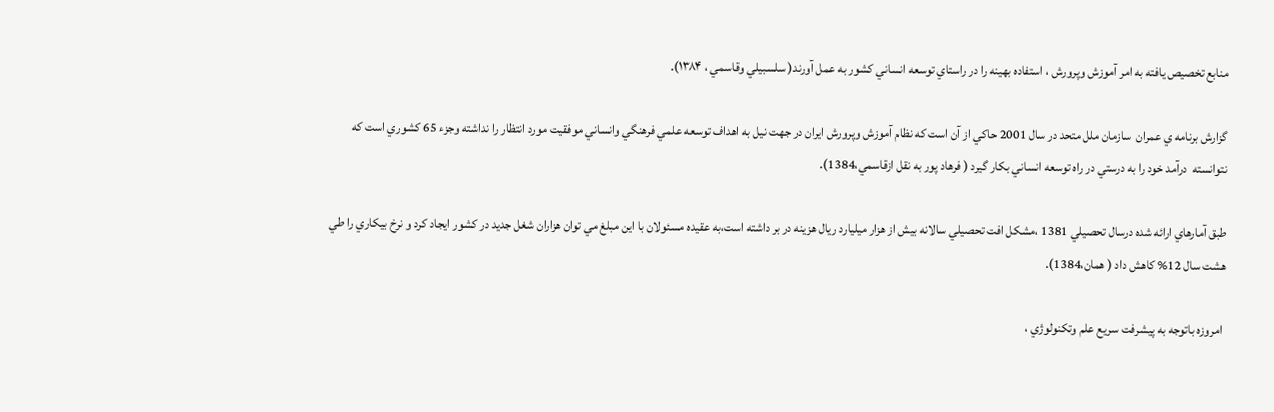منابع تخصيص يافته به امر آموزش وپرورش ، استفاده بهينه را در راستاي توسعه انساني كشور به عمل آورند( سلسبيلي وقاسمي ، ۱۳۸۴).

گزارش برنامه ي عمران  سازمان ملل متحد در سال 2001 حاكي از آن است كه نظام آموزش وپرورش ايران در جهت نيل به اهداف توسعه علمي فرهنگي وانساني موفقيت مورد انتظار را نداشته وجزء 65 كشوري است كه نتوانسته  درآمد خود را به درستي در راه توسعه انساني بكار گيرد ( فرهاد پور به نقل ازقاسمي،1384).

طبق آمارهاي ارائه شده درسال تحصيلي 1381 ،مشكل افت تحصيلي سالانه بيش از هزار ميليارد ريال هزينه در بر داشته است،به عقيده مسئولان با اين مبلغ مي توان هزاران شغل جديد در كشور ايجاد كرد و نرخ بيكاري را طي هشت سال 12% كاهش داد ( همان،1384).

 امروزه باتوجه به پيشرفت سريع علم وتكنولوژي ،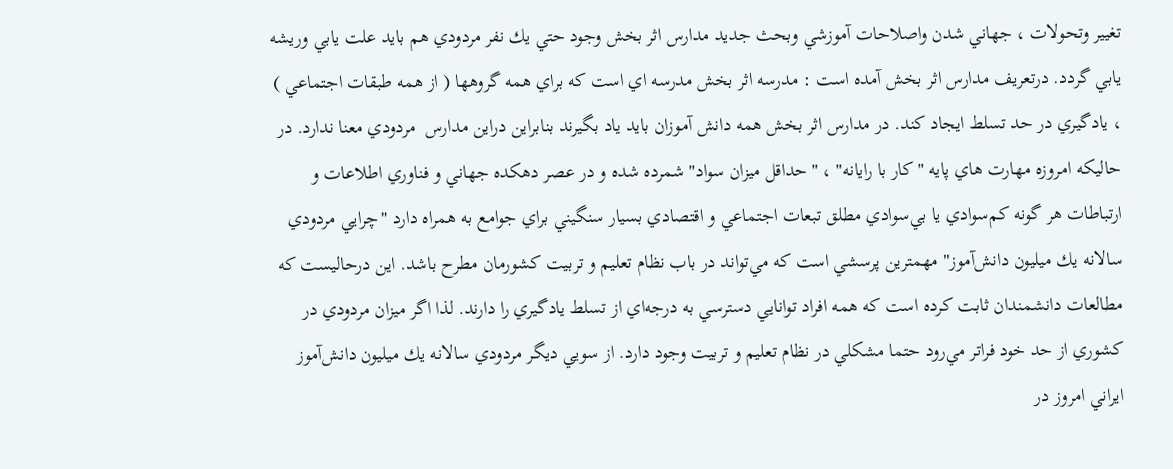تغيير وتحولات ، جهاني شدن واصلاحات آموزشي وبحث جديد مدارس اثر بخش وجود حتي يك نفر مردودي هم بايد علت يابي وريشه يابي گردد. درتعريف مدارس اثر بخش آمده است : مدرسه اثر بخش مدرسه اي است كه براي همه گروهها ( از همه طبقات اجتماعي ) ، يادگيري در حد تسلط ايجاد كند. در مدارس اثر بخش همه دانش آموزان بايد ياد بگيرند بنابراين دراين مدارس  مردودي معنا ندارد. در حاليكه امروزه مهارت هاي پايه "كار با رايانه" ، "حداقل ميزان سواد" شمرده شده و در عصر دهكده جهاني و فناوري اطلاعات و ارتباطات هر گونه كم‌سوادي يا بي‌سوادي مطلق تبعات اجتماعي و اقتصادي بسيار سنگيني براي جوامع به همراه دارد "چرايي مردودي سالانه يك ميليون دانش‌آموز" مهمترين پرسشي است كه مي‌تواند در باب نظام تعليم و تربيت كشورمان مطرح باشد. اين درحاليست كه مطالعات دانشمندان ثابت كرده است كه همه افراد توانايي دسترسي به درجه‌اي از تسلط يادگيري را دارند. لذا اگر ميزان مردودي در كشوري از حد خود فراتر مي‌رود حتما مشكلي در نظام تعليم و تربيت وجود دارد. از سويي ديگر مردودي سالانه يك ميليون دانش‌آموز ايراني امروز در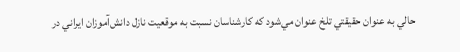حالي به عنوان حقيقتي تلخ عنوان مي‌شود كه كارشناسان نسبت به موقعيت نازل دانش‌آموزان ايراني در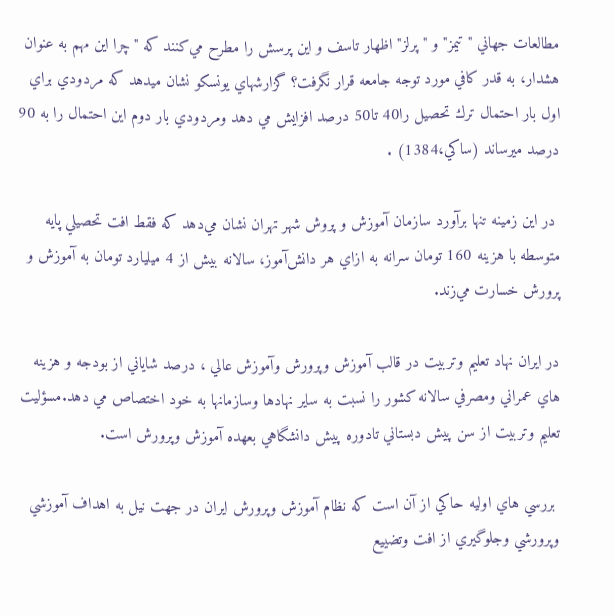مطالعات جهاني "تيمز" و "پرلز" اظهار تاسف و اين پرسش را مطرح مي‌كنند كه "چرا اين مهم به عنوان هشدار، به قدر كافي مورد توجه جامعه قرار نگرفت؟ گزارشهاي يونسكو نشان ميدهد كه مردودي براي اول بار احتمال ترك تحصيل را40 تا50 درصد افزايش مي دهد ومردودي بار دوم اين احتمال را به 90 درصد ميرساند (ساكي،1384) .

 در اين زمينه تنها برآورد سازمان آموزش و پروش شهر تهران نشان مي‌دهد كه فقط افت تحصيلي پايه متوسطه با هزينه 160 تومان سرانه به ازاي هر دانش‌آموز، سالانه بيش از 4 ميليارد تومان به آموزش و پرورش خسارت مي‌زند.

در ايران نهاد تعليم وتربيت در قالب آموزش وپرورش وآموزش عالي ، درصد شاياني از بودجه و هزينه هاي عمراني ومصرفي سالانه كشور را نسبت به ساير نهادها وسازمانها به خود اختصاص مي دهد.مسؤليت تعليم وتربيت از سن پيش دبستاني تادوره پيش دانشگاهي بعهده آموزش وپرورش است.

 بررسي هاي اوليه حاكي از آن است كه نظام آموزش وپرورش ايران در جهت نيل به اهداف آموزشي وپرورشي وجلوگيري از افت وتضييع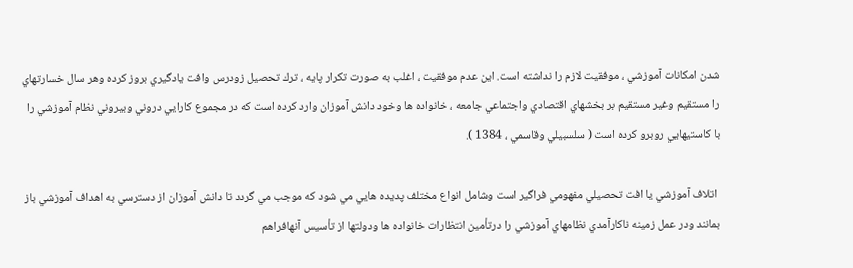شدن امكانات آموزشي ، موفقيت لازم را نداشته است. اين عدم موفقيت ، اغلب به صورت تكرار پايه ، ترك تحصيل زودرس وافت يادگيري بروز كرده وهر سال خسارتهاي را مستقيم وغير مستقيم بر بخشهاي اقتصادي واجتماعي جامعه ، خانواده ها وخود دانش آموزان وارد كرده است كه در مجموع كارايي دروني وبيروني نظام آموزشي را با كاستيهايي روبرو كرده است ( سلسبيلي وقاسمي ، 1384 ).

 اتلاف آموزشي يا افت تحصيلي مفهومي فراگير است وشامل انواع مختلف پديده هايي مي شود كه موجب مي گردد تا دانش آموزان از دسترسي به اهداف آموزشي باز بمانند ودر عمل زمينه ناكارآمدي نظامهاي آموزشي را درتأمين انتظارات خانواده ها ودولتها از تأسيس آنهافراهم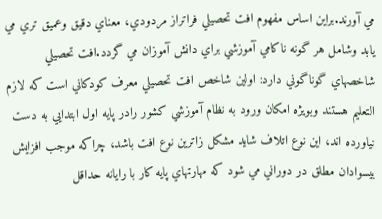مي آورند.براين اساس مفهوم افت تحصيلي فراتراز مردودي، معناي دقيق وعميق تري مي يابد وشامل هر گونه ناكامي آموزشي براي دانش آموزان مي گردد.افت تحصيلي شاخصهاي گوناگوني دارد: اولين شاخص افت تحصيلي معرف كودكاني است كه لازم التعليم هستند وبويژه امكان ورود به نظام آموزشي كشور رادر پايه اول ابتدايي به دست نياورده اند، اين نوع اتلاف شايد مشكل زاترين نوع افت باشد، چراكه موجب افزايش بيسوادان مطلق در دوراني مي شود كه مهارتهاي پايه كار با رايانه حداقل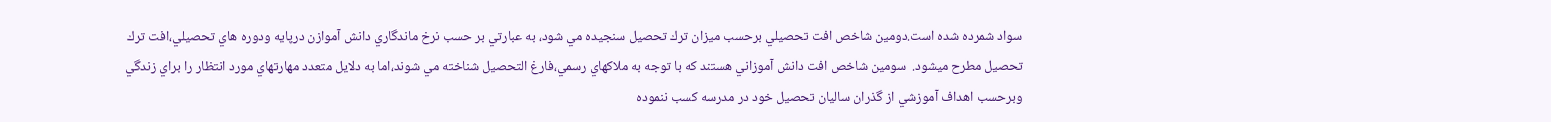سواد شمرده شده است.دومين شاخص افت تحصيلي برحسب ميزان ترك تحصيل سنجيده مي شود، به عبارتي بر حسب نرخ ماندگاري دانش آموازن درپايه ودوره هاي تحصيلي،افت ترك تحصيل مطرح ميشود.  سومين شاخص افت دانش آموزاني هستند كه با توجه به ملاكهاي رسمي،فارغ التحصيل شناخته مي شوند،اما به دلايل متعدد مهارتهاي مورد انتظار را براي زندگي وبرحسب اهداف آموزشي از گذران ساليان تحصيل خود در مدرسه كسب ننموده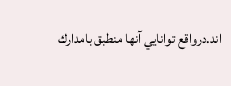اند.درواقع توانايي آنها منطبق بامدارك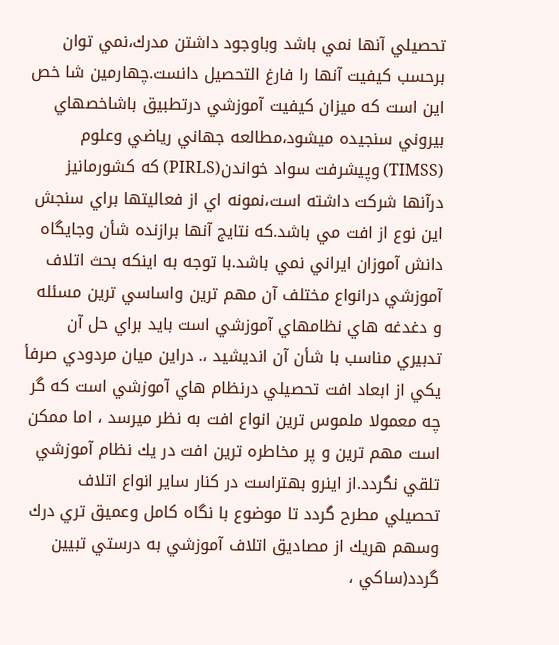تحصيلي آنها نمي باشد وباوجود داشتن مدرك،نمي توان برحسب كيفيت آنها را فارغ التحصيل دانست.چهارمين شا خص اين است كه ميزان كيفيت آموزشي درتطبيق باشاخصهاي بيروني سنجيده ميشود،مطالعه جهاني رياضي وعلوم (TIMSS) وپيشرفت سواد خواندن(PIRLS) كه كشورمانيز درآنها شركت داشته است،نمونه اي از فعاليتها براي سنجش اين نوع از افت مي باشد.كه نتايج آنها برازنده شأن وجايگاه دانش آموزان ايراني نمي باشد.با توجه به اينكه بحث اتلاف آموزشي درانواع مختلف آن مهم ترين واساسي ترين مسئله و دغدغه هاي نظامهاي آموزشي است بايد براي حل آن تدبيري مناسب با شأن آن انديشيد ،. دراين ميان مردودي صرفأ يكي از ابعاد افت تحصيلي درنظام هاي آموزشي است كه گر چه معمولا ملموس ترين انواع افت به نظر ميرسد ، اما ممكن است مهم ترين و پر مخاطره ترين افت در يك نظام آموزشي تلقي نگردد.از اينرو بهتراست در كنار ساير انواع اتلاف تحصيلي مطرح گردد تا موضوع با نگاه كامل وعميق تري درك وسهم هريك از مصاديق اتلاف آموزشي به درستي تبيين گردد(ساكي ،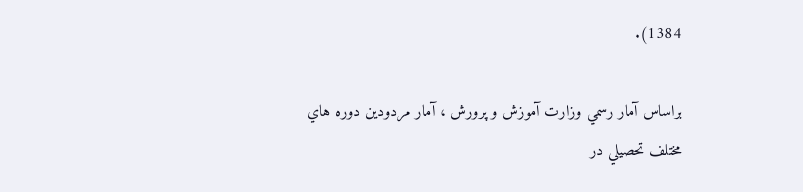1384).

براساس آمار رسمي وزارت آموزش و پرورش ، آمار مردودين دوره هاي مختلف تحصيلي در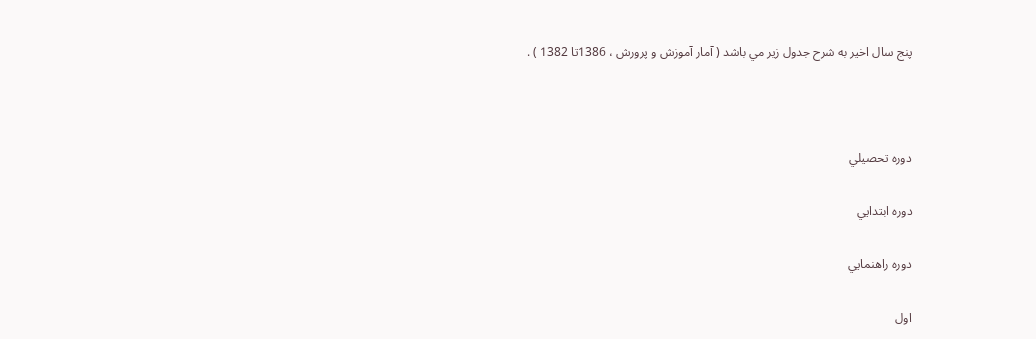پنج سال اخير به شرح جدول زیر مي باشد ( آمار آموزش و پرورش ، 1386تا 1382 ) .



دوره تحصيلي

دوره ابتدايي

دوره راهنمايي

اول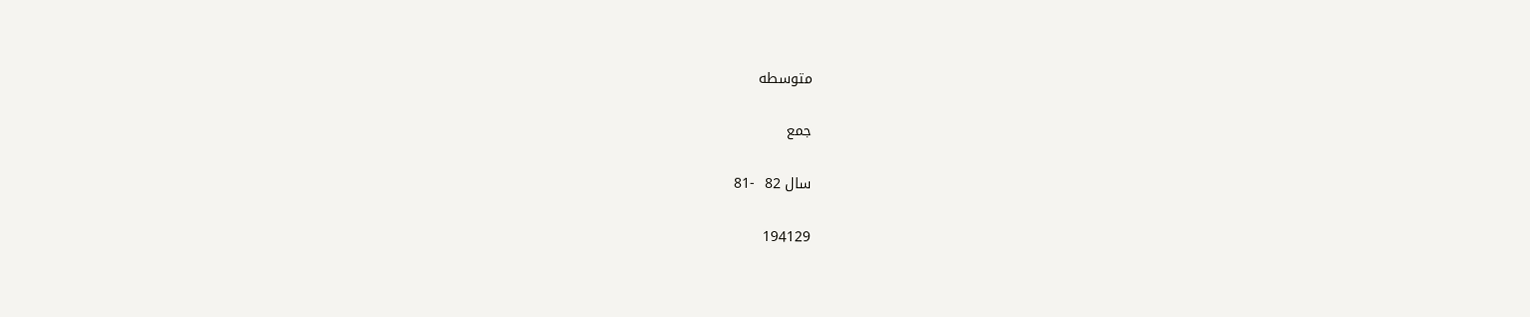متوسطه

جمع

سال 82  -81

194129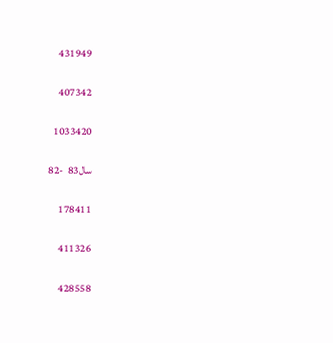431949

407342

1033420

سال83  -82

178411

411326

428558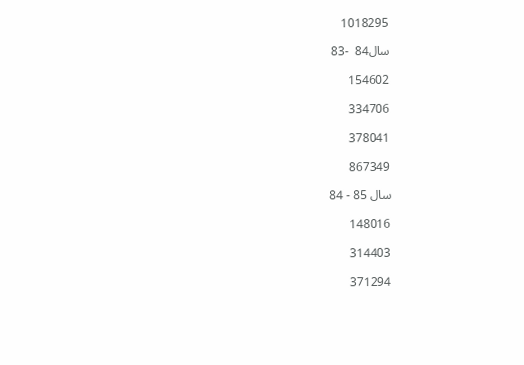1018295

سال84  -83

154602

334706

378041

867349

سال 85 - 84

148016

314403

371294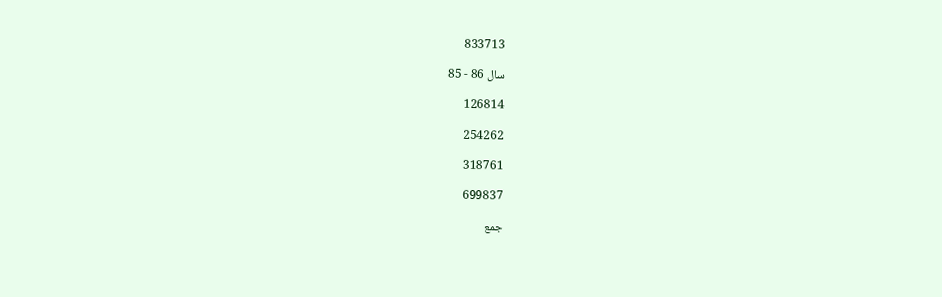833713

سال 86 - 85

126814

254262

318761

699837

جمع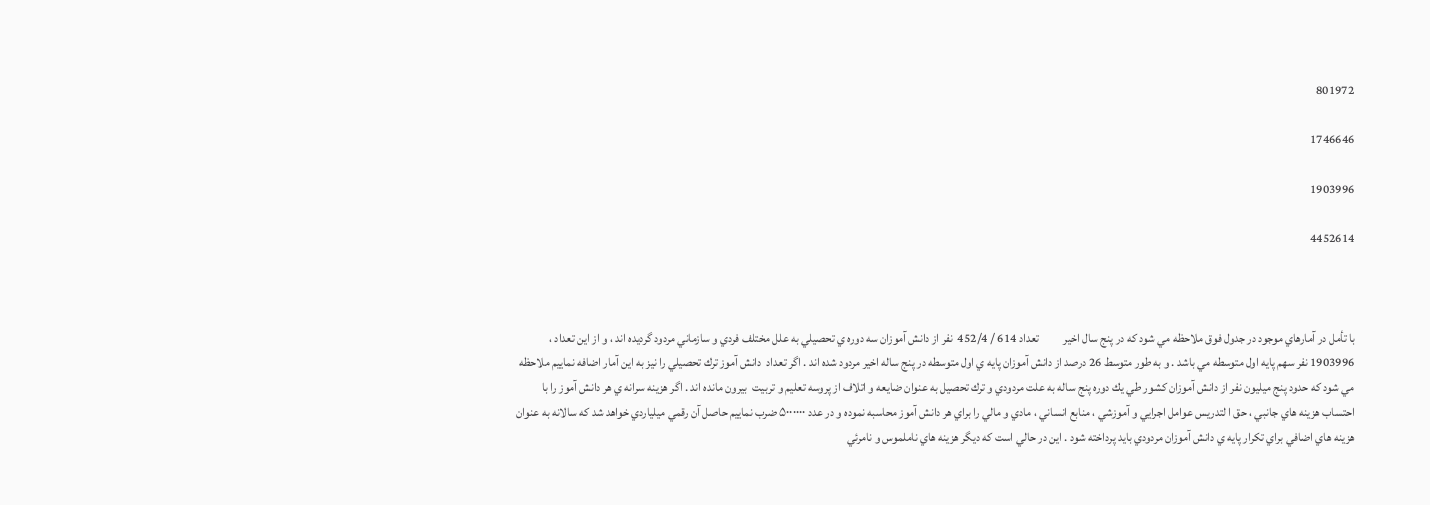801972

1746646

1903996

4452614



با تأمل در آمارهاي موجود در جدول فوق ملاحظه مي شود كه در پنج سال اخير          تعداد 614 / 452/4  نفر از دانش آموزان سه دوره ي تحصيلي به علل مختلف فردي و سازماني مردود گرديده اند ، و از اين تعداد ، 1903996 نفر سهم پايه اول متوسطه مي باشد . و به طور متوسط 26 درصد از دانش آموزان پايه ي اول متوسطه در پنج ساله اخير مردود شده اند . اگر تعداد  دانش آموز ترك تحصيلي را نيز به اين آمار اضافه نماييم ملاحظه  مي شود كه حدود پنج میلیون نفر از دانش آموزان كشور طي يك دوره پنج ساله به علت مردودي و ترك تحصيل به عنوان ضايعه و اتلاف از پروسه تعليم و تربيت  بيرون مانده اند . اگر هزينه سرانه ي هر دانش آموز را با احتساب هزينه هاي جانبي ، حق ا لتدريس عوامل اجرايي و آموزشي ، منابع انساني ، مادي و مالي را براي هر دانش آموز محاسبه نموده و در عدد ۵۰۰۰۰۰۰ ضرب نماييم حاصل آن رقمي ميلياردي خواهد شد كه سالانه به عنوان هزينه هاي اضافي براي تكرار پايه ي دانش آموزان مردودي بايد پرداخته شود . اين در حالي است كه ديگر هزينه هاي ناملموس و نامرئي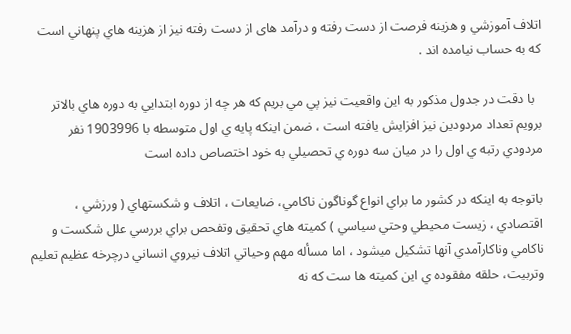اتلاف آموزشي و هزينه فرصت از دست رفته و درآمد های از دست رفته نيز از هزينه هاي پنهاني است كه به حساب نيامده اند .

  با دقت در جدول مذکور به اين واقعيت نيز پي مي بريم كه هر چه از دوره ابتدايي به دوره هاي بالاتر برويم تعداد مردودين نيز افزايش يافته است ، ضمن اينكه پايه ي اول متوسطه با 1903996 نفر مردودي رتبه ي اول را در ميان سه دوره ي تحصيلي به خود اختصاص داده است

باتوجه به اينكه در كشور ما براي انواع گوناگون ناكامي، ضايعات ، اتلاف و شكستهاي ( ورزشي ، اقتصادي ، زيست محيطي وحتي سياسي ) كميته هاي تحقيق وتفحص براي بررسي علل شكست و ناكامي وناكارآمدي آنها تشكيل ميشود ، اما مسأله مهم وحياتي اتلاف نيروي انساني درچرخه عظيم تعليم وتربيت، حلقه مفقوده ي اين كميته ها ست كه نه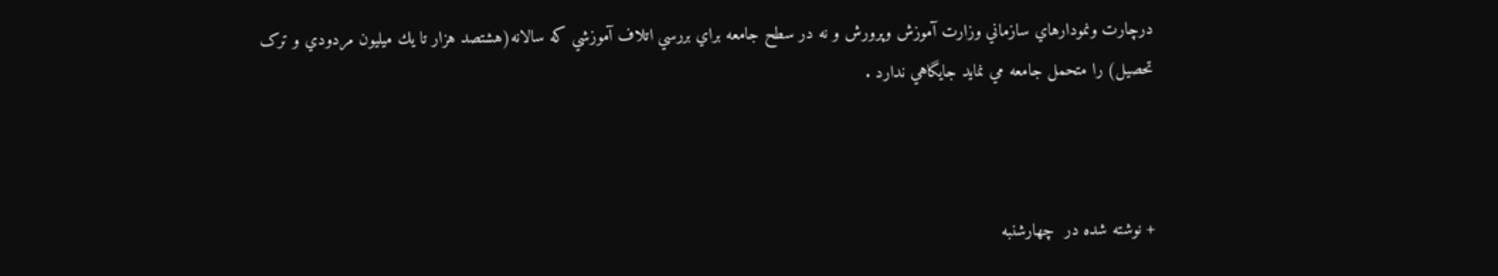درچارت ونمودارهاي سازماني وزارت آموزش وپرورش و نه در سطح جامعه براي بررسي اتلاف آموزشي كه سالانه(هشتصد هزار تا يك ميليون مردودي و ترک تحصیل) را متحمل جامعه مي نمايد جايگاهي ندارد .



+ نوشته شده در  چهارشنبه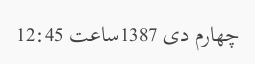چهارم دی 1387ساعت 12:45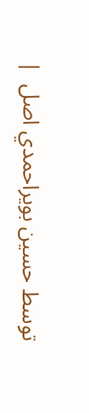توسط حسين بويراحمدي اصل  |